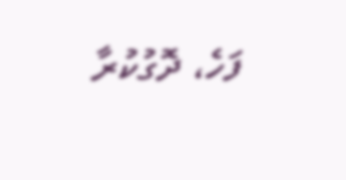ފަހެ، ދޮގުކުރާ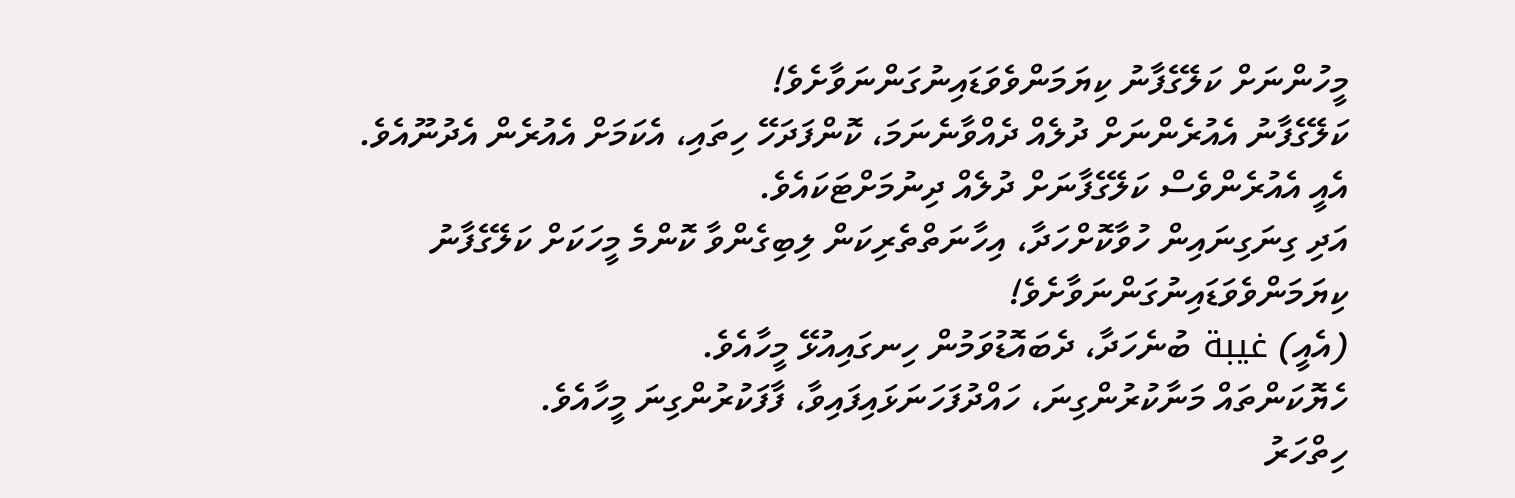މީހުންނަށް ކަލޭގެފާނު ކިޔަމަންވެވަޑައިނުގަންނަވާށެވެ!
ކަލޭގެފާނު އެއުރެންނަށް ދުލެއް ދެއްވާނެނަމަ، ކޮންފަދަހޭ ހިތައި، އެކަމަށް އެއުރެން އެދުނޫއެވެ. އެއީ އެއުރެންވެސް ކަލޭގެފާނަށް ދުލެއް ދިނުމަށްޓަކައެވެ.
އަދި ގިނަގިނައިން ހުވާކޮށްހަދާ، އިހާނަތްތެރިކަން ލިބިގެންވާ ކޮންމެ މީހަކަށް ކަލޭގެފާނު ކިޔަމަންވެވަޑައިނުގަންނަވާށެވެ!
(އެއީ) غيبة ބުނެހަދާ، ދެބައޮޑުވަމުން ހިނގައިއުޅޭ މީހާއެވެ.
ހެޔޮކަންތައް މަނާކުރުންގިނަ، ހައްދުފަހަނަޅައިފައިވާ، ފާފަކުރުންގިނަ މީހާއެވެ.
ހިތްހަރު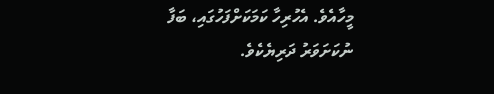މީހާއެވެ. އެހުރިހާ ކަމަކަށްފަހުގައި، ބަފާ ނުކަށަވަރު ދަރިޔެކެވެ.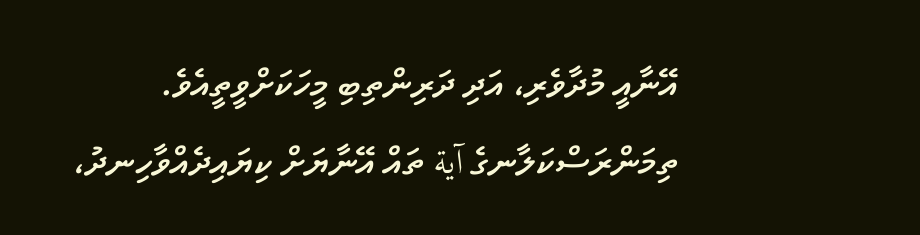އޭނާއީ މުދާވެރި، އަދި ދަރިންތިބި މީހަކަށްވީތީއެވެ.
ތިމަންރަސްކަލާނގެ آية ތައް އޭނާޔަށް ކިޔައިދެއްވާހިނދު،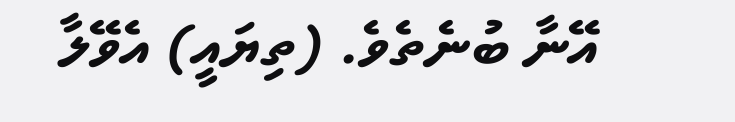އޭނާ ބުނެތެވެ. (ތިޔައީ) އެވޭލާ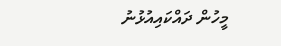މީހުން ދައްކައިއުޅުނު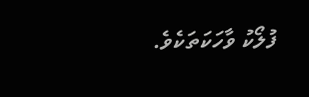ފުލޯކު ވާހަކަތަކެވެ.